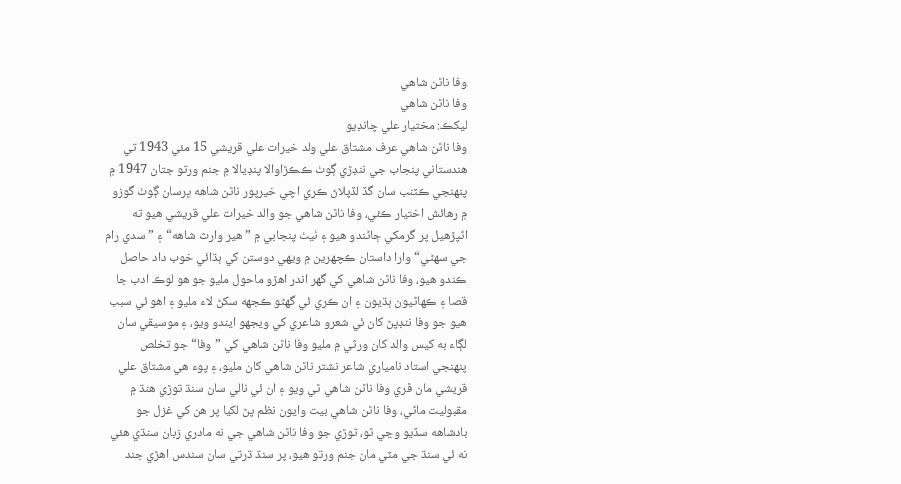وفا ناٿن شاهي
وفا ناٿن شاهي
ليکڪ: مختيار علي چانڊيو
وفا ناٿن شاهي عرف مشتاق علي ولد خيرات علي قريشي 15 مئي 1943 تي هندستاني پنجاب جي ننڊڙي ڳوٺ ڪڪڙاوالا پنڊيالا ۾ جنم ورتو جتان 1947 ۾ پنهنجي ڪٽنب سان گڏ لڏپلاڻ ڪري اچي خيرپور ناٿن شاهه ڀرسان ڳوٺ گوزو ۾ رهائش اختيار ڪئي، وفا ناٿن شاهي جو والد خيرات علي قريشي هيو ته اڻپڙهيل پر گرمکي ڄاڻندو هيو ۽ ٺيٺ پنجابي ۾ ” هير وارث شاهه“ ۽ ”سدي رام جي سهڻي“ وارا داستان ڪچهرين ۾ ويهي دوستن کي ٻڌائي خوب داد حاصل ڪندو هيو، وفا ناٿن شاهي کي گهر اندر اهڙو ماحول مليو جو هو لوڪ ادب جا قصا ۽ ڪهاڻيون ٻڌيون ۽ ان ڪري ئي گهڻو ڪجهه سکڻ لاء مليو ۽ اهو ئي سبب هيو جو وفا ننڊپڻ کان ئي شعرو شاعري کي ويجهو ايندو ويو، ۽ موسيقي سان لڳاء به کيس والد کان ورثي ۾ مليو وفا ناٿن شاهي کي ”وفا“ جو تخلص پنهنجي استاد نامياري شاعر نشتر ناٿن شاهي کان مليو، ۽ پوء هي مشتاق علي قريشي مان ڦري وفا ناٿن شاهي ٿي ويو ۽ ان ئي نالي سان سنڌ توڙي هنڌ ۾ مقبوليت ماڻي، وفا ناٿن شاهي بيت وايون نظم پڻ لکيا پر هن کي غزل جو بادشاهه سڏيو وڃي ٿو، توڙي جو وفا ناٿن شاهي جي نه مادري زبان سنڌي هئي نه ئي سنڌ جي مٽي مان جنم ورتو هيو، پر سنڌ ڌرتي سان سندس اهڙي جند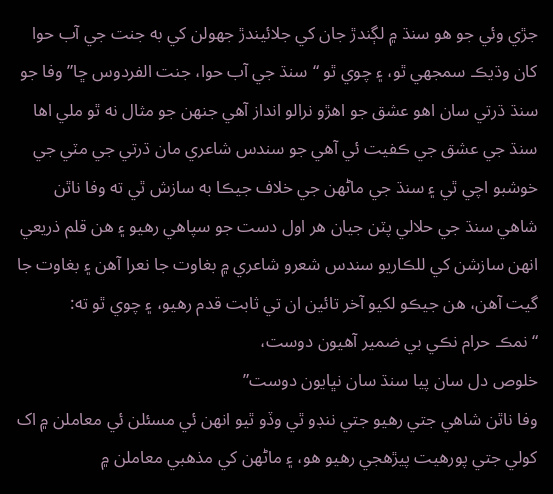جڙي وئي جو هو سنڌ ۾ لڳندڙ جان کي جلائيندڙ جهولن کي به جنت جي آب حوا کان وڌيڪ سمجهي ٿو، ۽ چوي ٿو “سنڌ جي آب حوا، جنت الفردوس ڇا” وفا جو سنڌ ڌرتي سان اهو عشق جو اهڙو نرالو انداز آهي جنهن جو مثال نه ٿو ملي اها سنڌ جي عشق جي ڪفيت ئي آهي جو سندس شاعري مان ڌرتي جي مٽي جي خوشبو اچي ٿي ۽ سنڌ جي ماڻهن جي خلاف جيڪا به سازش ٿي ته وفا ناٿن شاهي سنڌ جي حلالي پٽن جيان هر اول دست جو سپاهي رهيو ۽ هن قلم ذريعي انهن سازشن کي للڪاريو سندس شعرو شاعري ۾ بغاوت جا نعرا آهن ۽ بغاوت جا گيت آهن، هن جيڪو لکيو آخر تائين ان تي ثابت قدم رهيو، ۽ چوي ٿو ته:
“نمڪ حرام نڪي بي ضمير آهيون دوست،
خلوص دل سان پيا سنڌ سان نڀايون دوست”
وفا ناٿن شاهي جتي رهيو جتي ننڊو ٿي وڏو ٿيو انهن ئي مسئلن ئي معاملن ۾ اک کولي جتي پورهيت پيڙهجي رهيو هو، ۽ ماڻهن کي مذهبي معاملن ۾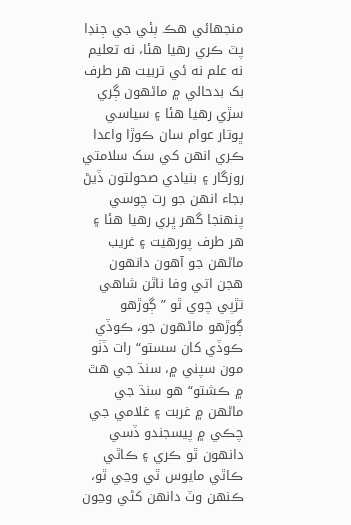منجهائي هڪ ٻئي جي ڄنڊا پٽ ڪري رهيا هئا، نه تعليم نه علم نه ئي تربيت هر طرف بک بدحالي ۾ ماڻهون ڳري سڙي رهيا هئا ۽ سياسي ڀوتار عوام سان ڪوڙا واعدا ڪري انهن کي سک سلامتي روزگار ۽ بنيادي صحولتون ڏيڻ بجاء انهن جو رت چوسي پنهنجا گهر ڀري رهيا هئا ۽ هر طرف پورهيت ۽ غريب ماڻهن جو آهون دانهون هجن اتي وفا ناٿن شاهي تڙپي چوي ٿو ” ڳوڙهو ڳوڙهو ماڻهون جو، ڪوڏي ڪوڏي کان سستو“ رات ڏٺو مون سپني ۾، سنڌ جي هٿ ۾ ڪشتو“ هو سنڌ جي ماڻهن ۾ غربت ۽ غلامي جي چڪي ۾ پيسجندو ڏسي دانهون ٿو ڪري ۽ ڪاٿي ڪاٿي مايوس ٿي وڃي ٿو، ڪنهن وٽ دانهن کڻي وڃون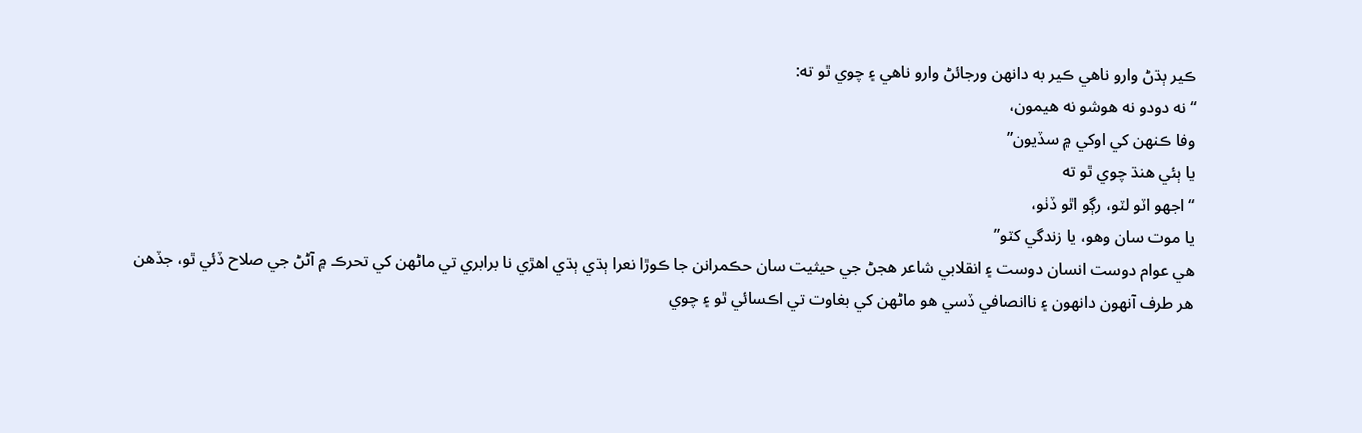ڪير ٻڌڻ وارو ناهي ڪير به دانهن ورجائڻ وارو ناهي ۽ چوي ٿو ته:
“نه دودو نه هوشو نه هيمون،
وفا ڪنهن کي اوکي ۾ سڏيون”
يا ٻئي هنڌ چوي ٿو ته
“اجهو اٽو لٽو، رڳو اٿو ڏٺو،
يا موت سان وهو، يا زندگي کٽو”
هي عوام دوست انسان دوست ۽ انقلابي شاعر هجڻ جي حيثيت سان حڪمرانن جا ڪوڙا نعرا ٻڌي ٻڌي اهڙي نا برابري تي ماڻهن کي تحرڪ ۾ آڻڻ جي صلاح ڏئي ٿو، جڏهن هر طرف آنهون دانهون ۽ ناانصافي ڏسي هو ماڻهن کي بغاوت تي اڪسائي ٿو ۽ چوي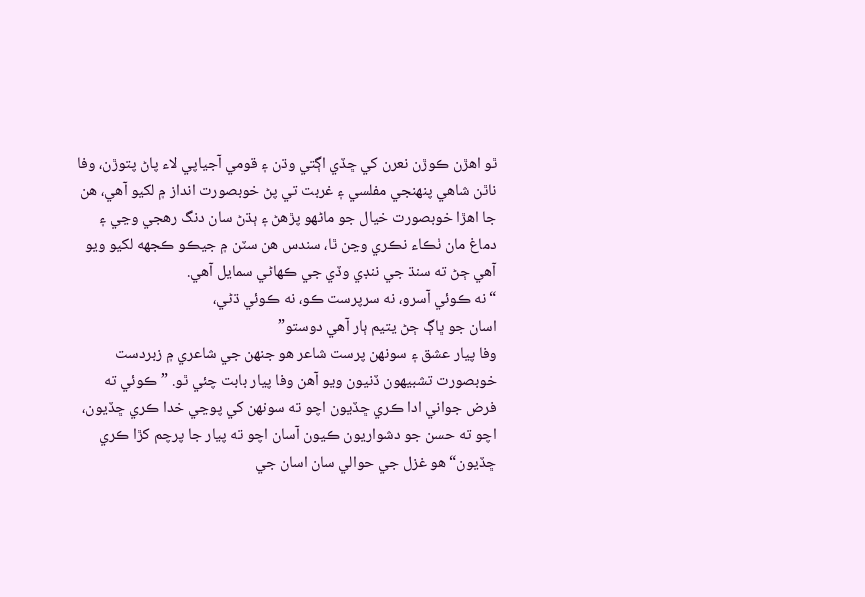ٿو اهڙن ڪوڙن نعرن کي ڇڏي اڳتي وڌن ۽ قومي آجياپي لاء پاڻ پتوڙن، وفا ناٿن شاهي پنهنجي مفلسي ۽ غربت تي پڻ خوبصورت انداز ۾ لکيو آهي، هن جا اهڙا خوبصورت خيال جو ماڻهو پڙهڻ ۽ ٻڌڻ سان دنگ رهجي وڃي ۽ دماغ مان ٺڪاء نڪري وڃن ٿا، سندس هن سٽن ۾ جيڪو ڪجهه لکيو ويو آهي ڄڻ ته سنڌ جي ننڊي وڏي جي ڪهاڻي سمايل آهي.
“نه ڪوئي آسرو، نه سرپرست ڪو، نه ڪوئي ڌڻي،
اسان جو ڀاڳ ڄڻ يتيم ٻار آهي دوستو”
وفا پيار عشق ۽ سونهن پرست شاعر هو جنهن جي شاعري ۾ زبردست خوبصورت تشبيهون ڏنيون ويو آهن وفا پيار بابت چئي ٿو. ”ڪوئي ته فرض جواني ادا ڪري ڇڏيون اچو ته سونهن کي پوڃي خدا ڪري ڇڏيون، اچو ته حسن جو دشواريون ڪيون آسان اچو ته پيار جا پرچم کڙا ڪري ڇڏيون“ هو غزل جي حوالي سان اسان جي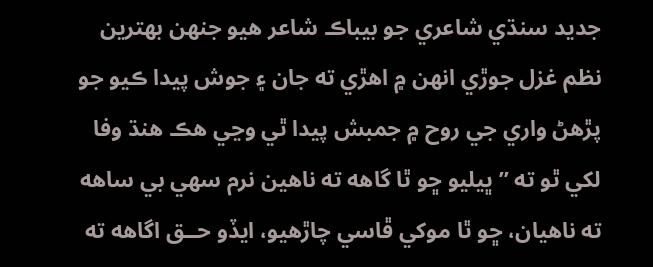جديد سنڌي شاعري جو بيباڪ شاعر هيو جنهن بهترين نظم غزل جوڙي انهن ۾ اهڙي ته جان ۽ جوش پيدا ڪيو جو پڙهڻ واري جي روح ۾ جمبش پيدا ٿي وڃي هڪ هنڌ وفا لکي ٿو ته ” ڀيليو ڇو ٿا گاهه ته ناهين نرم سهي بي ساهه ته ناهيان، ڇو ٿا موکي ڦاسي چاڙهيو، ايڏو حــق اگاهه ته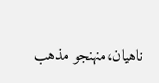ناهيان،منهنجو مذهب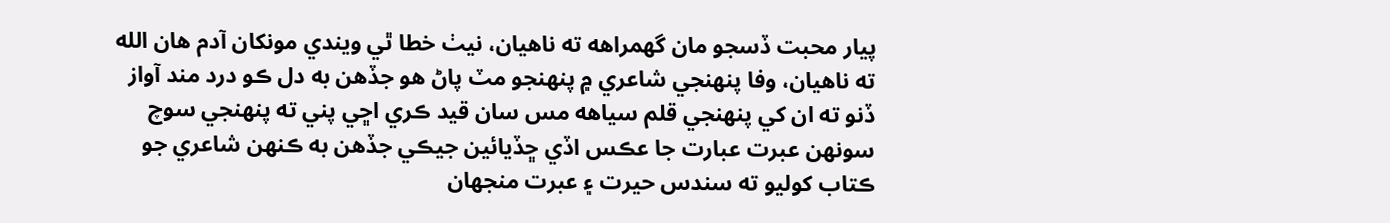پيار محبت ڏسجو مان گهمراهه ته ناهيان، نيٺ خطا ٿي ويندي مونکان آدم هان الله ته ناهيان، وفا پنهنجي شاعري ۾ پنهنجو مٽ پاڻ هو جڏهن به دل ڪو درد مند آواز ڏنو ته ان کي پنهنجي قلم سياهه مس سان قيد ڪري اڇي پني ته پنهنجي سوچ سونهن عبرت عبارت جا عڪس اڏي ڇڏيائين جيڪي جڏهن به ڪنهن شاعري جو ڪتاب کوليو ته سندس حيرت ۽ عبرت منجهان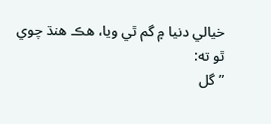خيالي دنيا ۾ گم ٿي ويا، هڪ هنڌ چوي ٿو ته:
”گل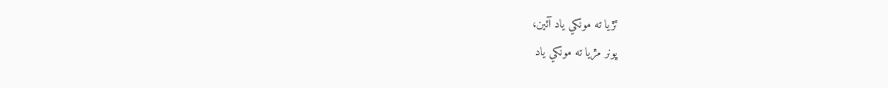ٽڙيا ته مونکي ياد آئين،
ڀونر مڙيا ته مونکي ياد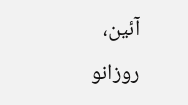آئين،
روزانو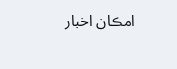امڪان اخبار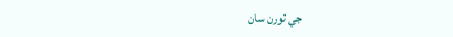جي ٿورن سان